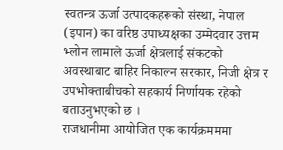स्वतन्त्र ऊर्जा उत्पादकहरूको संस्था, नेपाल (इपान) का वरिष्ठ उपाध्यक्षका उम्मेदवार उत्तम भ्लोन लामाले ऊर्जा क्षेत्रलाई संकटको अवस्थाबाट बाहिर निकाल्न सरकार, निजी क्षेत्र र उपभोक्ताबीचको सहकार्य निर्णायक रहेको बताउनुभएको छ ।
राजधानीमा आयोजित एक कार्यक्रमममा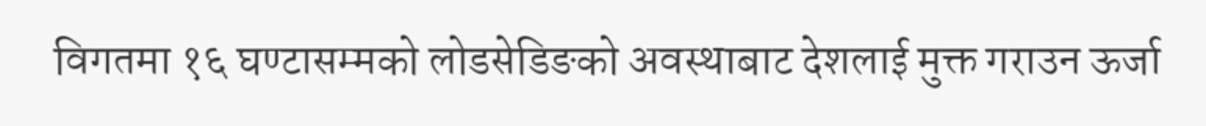विगतमा १६ घण्टासम्मको लोडसेडिङको अवस्थाबाट देशलाई मुक्त गराउन ऊर्जा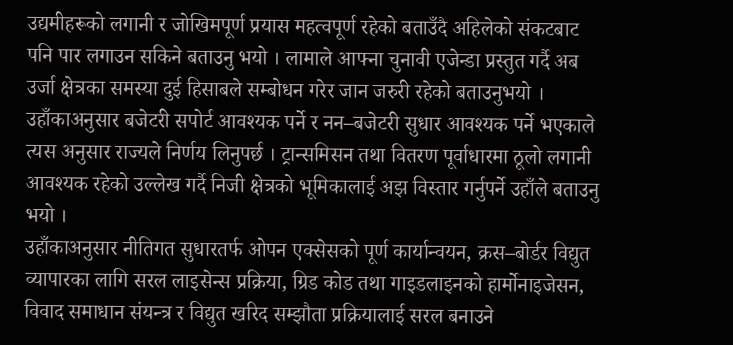उद्यमीहरूको लगानी र जोखिमपूर्ण प्रयास महत्वपूर्ण रहेको बताउँदै अहिलेको संकटबाट पनि पार लगाउन सकिने बताउनु भयो । लामाले आफ्ना चुनावी एजेन्डा प्रस्तुत गर्दै अब उर्जा क्षेत्रका समस्या दुई हिसाबले सम्बोधन गरेर जान जरुरी रहेको बताउनुभयो । उहाँकाअनुसार बजेटरी सपोर्ट आवश्यक पर्ने र नन–बजेटरी सुधार आवश्यक पर्ने भएकाले त्यस अनुसार राज्यले निर्णय लिनुपर्छ । ट्रान्समिसन तथा वितरण पूर्वाधारमा ठूलो लगानी आवश्यक रहेको उल्लेख गर्दै निजी क्षेत्रको भूमिकालाई अझ विस्तार गर्नुपर्ने उहाँले बताउनु भयो ।
उहाँकाअनुसार नीतिगत सुधारतर्फ ओपन एक्सेसको पूर्ण कार्यान्वयन, क्रस–बोर्डर विद्युत व्यापारका लागि सरल लाइसेन्स प्रक्रिया, ग्रिड कोड तथा गाइडलाइनको हार्मोनाइजेसन, विवाद समाधान संयन्त्र र विद्युत खरिद सम्झौता प्रक्रियालाई सरल बनाउने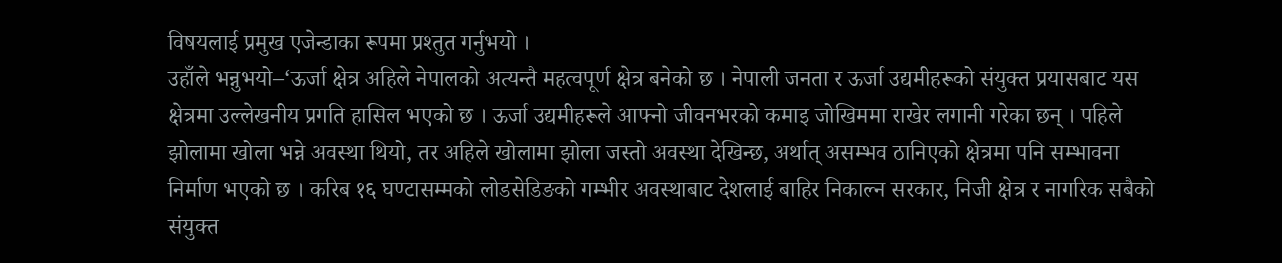विषयलाई प्रमुख एजेन्डाका रूपमा प्रश्तुत गर्नुभयो ।
उहाँले भन्नुभयो–‘ऊर्जा क्षेत्र अहिले नेपालको अत्यन्तै महत्वपूर्ण क्षेत्र बनेको छ । नेपाली जनता र ऊर्जा उद्यमीहरूको संयुक्त प्रयासबाट यस क्षेत्रमा उल्लेखनीय प्रगति हासिल भएको छ । ऊर्जा उद्यमीहरूले आफ्नो जीवनभरको कमाइ जोखिममा राखेर लगानी गरेका छन् । पहिले झोलामा खोला भन्ने अवस्था थियो, तर अहिले खोलामा झोला जस्तो अवस्था देखिन्छ, अर्थात् असम्भव ठानिएको क्षेत्रमा पनि सम्भावना निर्माण भएको छ । करिब १६ घण्टासम्मको लोडसेडिङको गम्भीर अवस्थाबाट देशलाई बाहिर निकाल्न सरकार, निजी क्षेत्र र नागरिक सबैको संयुक्त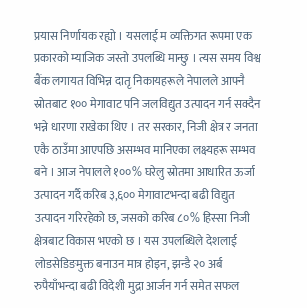प्रयास निर्णायक रह्यो । यसलाई म व्यक्तिगत रूपमा एक प्रकारको म्याजिक जस्तो उपलब्धि मान्छु । त्यस समय विश्व बैंक लगायत विभिन्न दातृ निकायहरूले नेपालले आफ्नै स्रोतबाट १०० मेगावाट पनि जलविद्युत उत्पादन गर्न सक्दैन भन्ने धारणा राखेका थिए । तर सरकार, निजी क्षेत्र र जनता एकै ठाउँमा आएपछि असम्भव मानिएका लक्ष्यहरू सम्भव बने । आज नेपालले १००% घरेलु स्रोतमा आधारित ऊर्जा उत्पादन गर्दै करिब ३,६०० मेगावाटभन्दा बढी विद्युत उत्पादन गरिरहेको छ, जसको करिब ८०% हिस्सा निजी क्षेत्रबाट विकास भएको छ । यस उपलब्धिले देशलाई लोडसेडिङमुक्त बनाउन मात्र होइन, झन्डै २० अर्ब रुपैयाँभन्दा बढी विदेशी मुद्रा आर्जन गर्न समेत सफल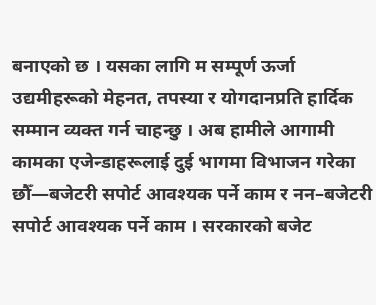बनाएको छ । यसका लागि म सम्पूर्ण ऊर्जा उद्यमीहरूको मेहनत, तपस्या र योगदानप्रति हार्दिक सम्मान व्यक्त गर्न चाहन्छु । अब हामीले आगामी कामका एजेन्डाहरूलाई दुई भागमा विभाजन गरेका छौँ—बजेटरी सपोर्ट आवश्यक पर्ने काम र नन–बजेटरी सपोर्ट आवश्यक पर्ने काम । सरकारको बजेट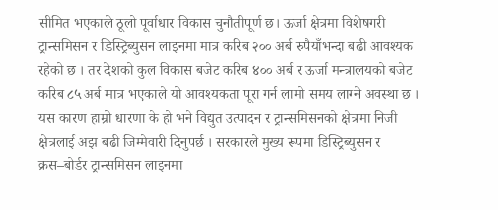सीमित भएकाले ठूलो पूर्वाधार विकास चुनौतीपूर्ण छ। ऊर्जा क्षेत्रमा विशेषगरी ट्रान्समिसन र डिस्ट्रिब्युसन लाइनमा मात्र करिब २०० अर्ब रुपैयाँभन्दा बढी आवश्यक रहेको छ । तर देशको कुल विकास बजेट करिब ४०० अर्ब र ऊर्जा मन्त्रालयको बजेट करिब ८५ अर्ब मात्र भएकाले यो आवश्यकता पूरा गर्न लामो समय लाग्ने अवस्था छ । यस कारण हाम्रो धारणा के हो भने विद्युत उत्पादन र ट्रान्समिसनको क्षेत्रमा निजी क्षेत्रलाई अझ बढी जिम्मेवारी दिनुपर्छ । सरकारले मुख्य रूपमा डिस्ट्रिब्युसन र क्रस–बोर्डर ट्रान्समिसन लाइनमा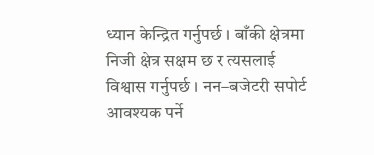ध्यान केन्द्रित गर्नुपर्छ । बाँकी क्षेत्रमा निजी क्षेत्र सक्षम छ र त्यसलाई विश्वास गर्नुपर्छ । नन–बजेटरी सपोर्ट आवश्यक पर्ने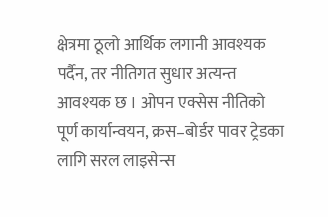क्षेत्रमा ठूलो आर्थिक लगानी आवश्यक पर्दैन, तर नीतिगत सुधार अत्यन्त आवश्यक छ । ओपन एक्सेस नीतिको पूर्ण कार्यान्वयन, क्रस–बोर्डर पावर ट्रेडका लागि सरल लाइसेन्स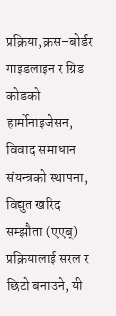प्रक्रिया,क्रस–बोर्डर गाइडलाइन र ग्रिड कोडको हार्मोनाइजेसन, विवाद समाधान संयन्त्रको स्थापना, विद्युत खरिद सम्झौता (एएब्) प्रक्रियालाई सरल र छिटो बनाउने, यी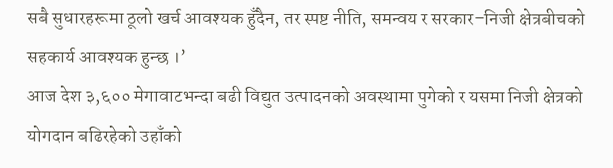सबै सुधारहरूमा ठूलो खर्च आवश्यक हुँदैन, तर स्पष्ट नीति, समन्वय र सरकार–निजी क्षेत्रबीचको सहकार्य आवश्यक हुन्छ ।’
आज देश ३,६०० मेगावाटभन्दा बढी विद्युत उत्पादनको अवस्थामा पुगेको र यसमा निजी क्षेत्रको योगदान बढिरहेको उहाँको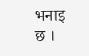भनाइ छ ।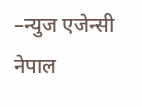–न्युज एजेन्सी नेपाल